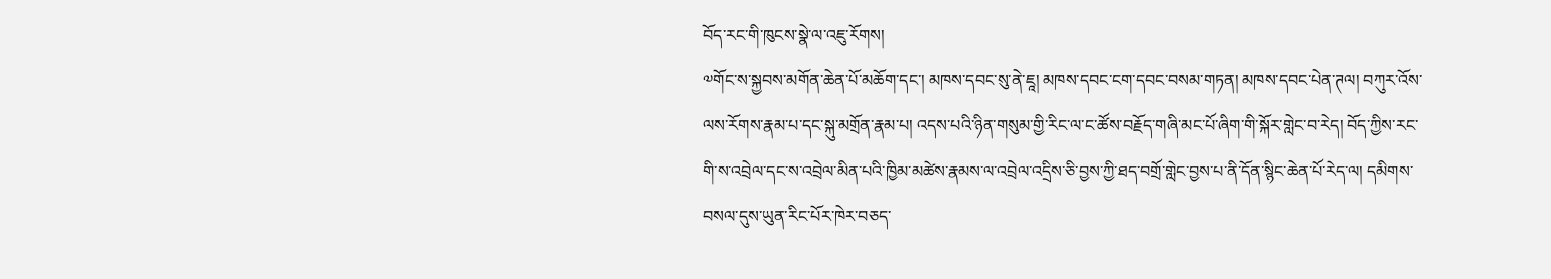བོད་རང་གི་ཁུངས་སྣེ་ལ་འཇུ་རོགས།
༧གོང་ས་སྐྱབས་མགོན་ཆེན་པོ་མཆོག་དང་། མཁས་དབང་སུ་ནེ་ཇཱ། མཁས་དབང་ངག་དབང་བསམ་གཏན། མཁས་དབང་པེན་ཊལ། བཀུར་འོས་ལས་རོགས་རྣམ་པ་དང་སྐུ་མགྲོན་རྣམ་པ། འདས་པའི་ཉིན་གསུམ་གྱི་རིང་ལ་ང་ཚོས་བརྗོད་གཞི་མང་པོ་ཞིག་གི་སྐོར་གླེང་བ་རེད། བོད་ཀྱིས་རང་གི་ས་འབྲེལ་དང་ས་འབྲེལ་མིན་པའི་ཁྱིམ་མཚེས་རྣམས་ལ་འབྲེལ་འདྲིས་ཅི་བྱས་ཀྱི་ཐད་བགྲོ་གླེང་བྱས་པ་ནི་དོན་སྙིང་ཆེན་པོ་རེད་ལ། དམིགས་བསལ་དུས་ཡུན་རིང་པོར་ཁེར་བཅད་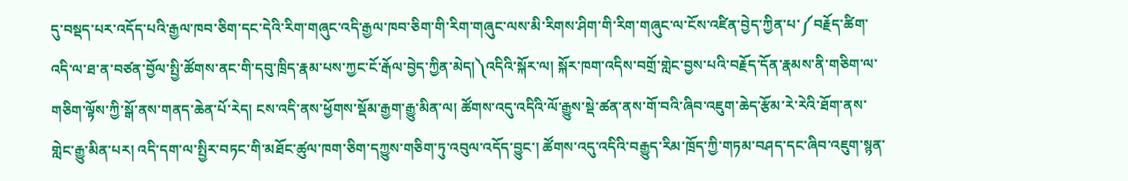དུ་བསྡད་པར་འདོད་པའི་རྒྱལ་ཁབ་ཅིག་དང་དེའི་རིག་གཞུང་འདི་རྒྱལ་ཁབ་ཅིག་གི་རིག་གཞུང་ལས་མི་རིགས་ཤིག་གི་རིག་གཞུང་ལ་ངོས་འཛིན་བྱེད་ཀྱིན་པ་༼བརྗོད་ཚིག་འདི་ལ་ཐ་ན་བཙན་བྱོལ་སྤྱི་ཚོགས་ནང་གི་དབུ་ཁྲིད་རྣམ་པས་ཀྱང་ངོ་རྒོལ་བྱེད་ཀྱིན་མེད།༽འདིའི་སྐོར་ལ། སྐོར་ཁག་འདིས་བགྲོ་གླེང་བྱས་པའི་བརྗོད་དོན་རྣམས་ནི་གཅིག་ལ་གཅིག་ལྟོས་ཀྱི་སྒོ་ནས་གནད་ཆེན་པོ་རེད། ངས་འདི་ནས་ཕྱོགས་སྡོམ་རྒྱག་རྒྱུ་མིན་ལ། ཚོགས་འདུ་འདིའི་ལོ་རྒྱུས་སྡེ་ཚན་ནས་གོ་བའི་ཞིབ་འཇུག་ཆེད་རྩོམ་རེ་རེའི་ཐོག་ནས་གླེང་རྒྱུ་མིན་པར། འདི་དག་ལ་སྤྱིར་བཏང་གི་མཐོང་ཚུལ་ཁག་ཅིག་དཀྱུས་གཅིག་ཏུ་འབུལ་འདོད་བྱུང་། ཚོགས་འདུ་འདིའི་བརྒྱུད་རིམ་ཁྲོད་ཀྱི་གཏམ་བཤད་དང་ཞིབ་འཇུག་སྙན་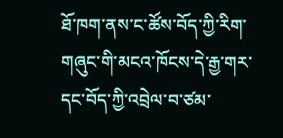ཐོ་ཁག་ནས་ང་ཚོས་བོད་ཀྱི་རིག་གཞུང་གི་མངའ་ཁོངས་དེ་རྒྱ་གར་དང་བོད་ཀྱི་འབྲེལ་བ་ཙམ་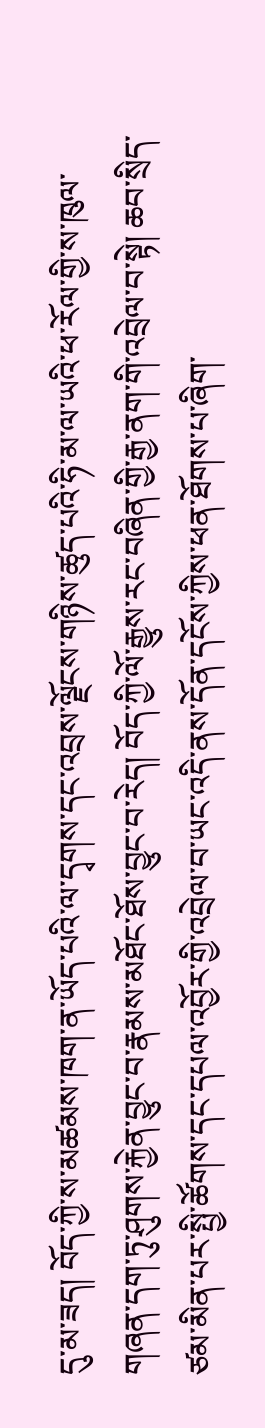དུ་མ་ཟད། བོད་ཀྱི་ས་མཚམས་ཁག་ན་ཡོད་པའི་ལ་དྭགས་དང་འབྲས་ལྗོངས་གཉིས་ཚུད་པའི་ཧི་མ་ལ་ཡའི་ཕ་རོལ་གྱི་ས་ཁུལ་གཞན་དག་ཏུ་ཤུགས་རྐྱེན་བྱུང་བ་རྣམས་མཐོང་ཐོས་བྱུང་བ་རེད། བོད་ཀྱི་ལོ་རྒྱུས་རང་བཞིན་གྱི་རྒྱ་ནག་གི་འབྲེལ་བ་སྟེ། ཆབ་སྲིད་ཙམ་མིན་པར་སྤྱི་ཚོགས་དང་དཔལ་འབྱོར་གྱི་འབྲེལ་བ་ཡང་འདི་ནས་དོན་དངོས་ཀྱིས་ཕན་ཐོགས་པ་ཞིག་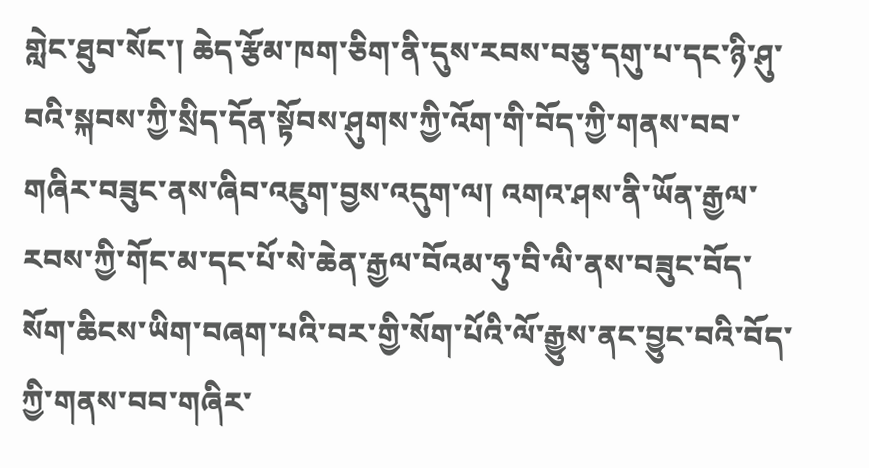གླེང་ཐུབ་སོང་། ཆེད་རྩོམ་ཁག་ཅིག་ནི་དུས་རབས་བཅུ་དགུ་པ་དང་ཉི་ཤུ་བའི་སྐབས་ཀྱི་སྲིད་དོན་སྟོབས་ཤུགས་ཀྱི་འོག་གི་བོད་ཀྱི་གནས་བབ་གཞིར་བཟུང་ནས་ཞིབ་འཇུག་བྱས་འདུག་ལ། འགའ་ཤས་ནི་ཡོན་རྒྱལ་རབས་ཀྱི་གོང་མ་དང་པོ་སེ་ཆེན་རྒྱལ་བོའམ་ཧུ་བི་ལི་ནས་བཟུང་བོད་སོག་ཆིངས་ཡིག་བཞག་པའི་བར་གྱི་སོག་པོའི་ལོ་རྒྱུས་ནང་བྱུང་བའི་བོད་ཀྱི་གནས་བབ་གཞིར་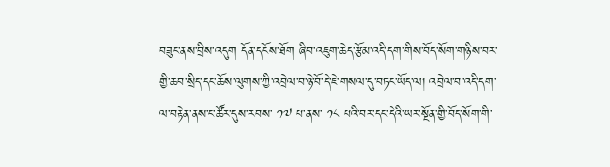བཟུང་ནས་བྲིས་འདུག དོན་དངོས་ཐོག ཞིབ་འཇུག་ཆེད་རྩོམ་འདི་དག་གིས་བོད་སོག་གཉིས་བར་གྱི་ཆབ་སྲིད་དང་ཆོས་ལུགས་ཀྱི་འབྲེལ་བ་ཉེ་བོ་དེ་ཇེ་གསལ་དུ་བཏང་ཡོད་ལ། འབྲེལ་བ་འདི་དག་ལ་བརྟེན་ནས་ང་ཚོར་དུས་རབས་ ༡༧ པ་ནས་ ༡༨ པའི་བར་དང་དེའི་ཡར་སྔོན་གྱི་བོད་སོག་གི་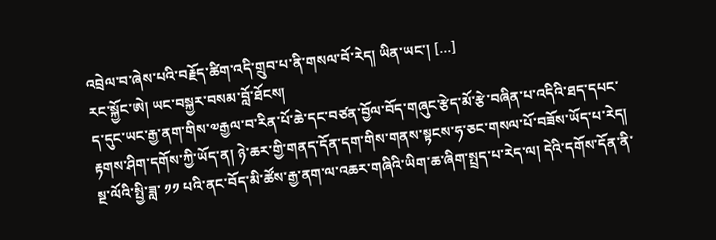འབྲེལ་བ་ཞེས་པའི་བརྗོད་ཚིག་འདི་གྲུབ་པ་ནི་གསལ་བོ་རེད། ཡིན་ཡང་། […]
རང་སྐྱོང་ཨེ། ཡང་བསྐྱར་བསམ་བློ་ཐོངས།
ད་དུང་ཡང་རྒྱ་ནག་གིས་༧རྒྱལ་བ་རིན་པོ་ཆེ་དང་བཙན་བྱོལ་བོད་གཞུང་རྩེད་མོ་རྩེ་བཞིན་པ་འདིའི་ཐད་དཔང་ རྟགས་ཤིག་དགོས་ཀྱི་ཡོད་ན། ཉེ་ཆར་གྱི་གནད་དོན་དག་གིས་གནས་སྟངས་ཧ་ཅང་གསལ་པོ་བཟོས་ཡོད་པ་རེད། སྔ་ལོའི་སྤྱི་ཟླ་ ༡༡ པའི་ནང་བོད་མི་ཚོས་རྒྱ་ནག་ལ་འཆར་གཞིའི་ཡིག་ཆ་ཞིག་སྤྲད་པ་རེད་ལ། དེའི་དགོས་དོན་ནི་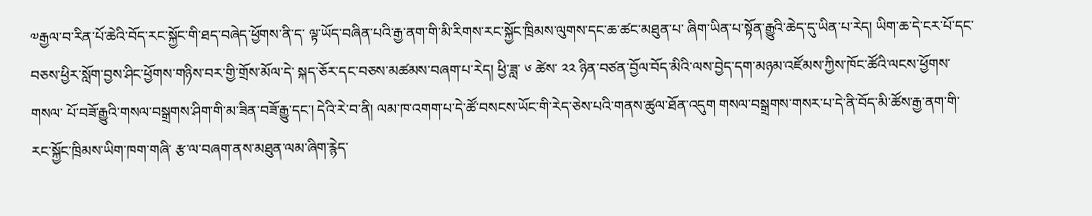༧རྒྱལ་བ་རིན་པོ་ཆེའི་བོད་རང་སྐྱོང་གི་ཐད་བཞེད་ཕྱོགས་ནི་ད་ ལྟ་ཡོད་བཞིན་པའི་རྒྱ་ནག་གི་མི་རིགས་རང་སྐྱོང་ཁྲིམས་ལུགས་དང་ཆ་ཚང་མཐུན་པ་ ཞིག་ཡིན་པ་སྟོན་རྒྱུའི་ཆེད་དུ་ཡིན་པ་རེད། ཡིག་ཆ་དེ་ངར་པོ་དང་བཅས་ཕྱིར་སློག་བྱས་ཤིང་ཕྱོགས་གཉིས་བར་གྱི་གྲོས་མོལ་དེ་ སྐད་ཅོར་དང་བཅས་མཚམས་བཞག་པ་རེད། ཕྱི་ཟླ་ ༦ ཚེས་ ༢༢ ཉིན་བཙན་བྱོལ་བོད་མིའི་ལས་བྱེད་དག་མཉམ་འཛོམས་ཀྱིས་ཁོང་ཚོའི་ལངས་ཕྱོགས་གསལ་ པོ་བཟོ་རྒྱུའི་གསལ་བསྒྲགས་ཤིག་གི་མ་ཟིན་བཟོ་རྒྱུ་དང་། དེའི་རེ་བ་ནི། ལམ་ཁ་འགག་པ་དེ་ཚོ་བསངས་ཡོང་གི་རེད་ཅེས་པའི་གནས་ཚུལ་ཐོན་འདུག གསལ་བསྒྲགས་གསར་པ་དེ་ནི་བོད་མི་ཚོས་རྒྱ་ནག་གི་རང་སྐྱོང་ཁྲིམས་ཡིག་ཁག་གཞི་ རྩ་ལ་བཞག་ནས་མཐུན་ལམ་ཞིག་རྙེད་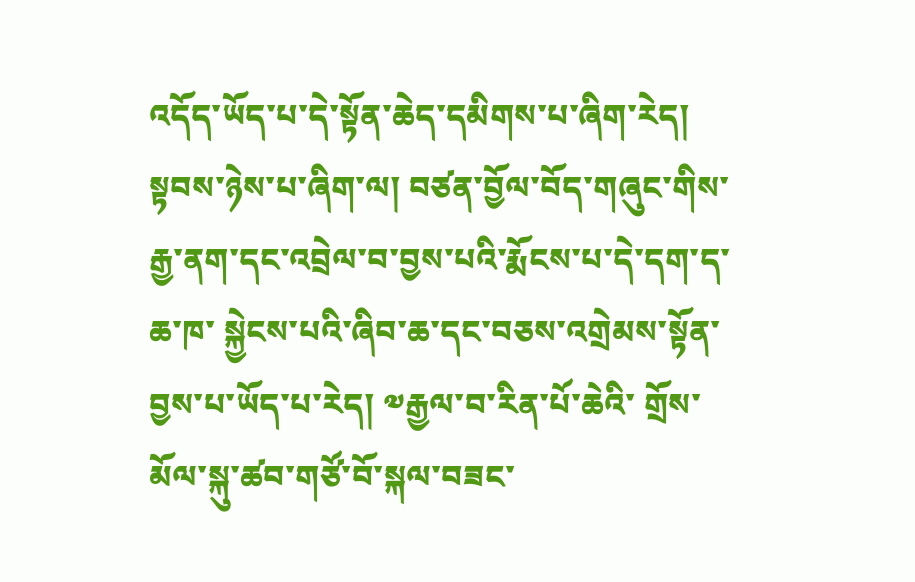འདོད་ཡོད་པ་དེ་སྟོན་ཆེད་དམིགས་པ་ཞིག་རེད། སྟབས་ཉེས་པ་ཞིག་ལ། བཙན་བྱོལ་བོད་གཞུང་གིས་རྒྱ་ནག་དང་འབྲེལ་བ་བྱས་པའི་རྨོངས་པ་དེ་དག་ད་ཆ་ཁ་ སྐྱེངས་པའི་ཞིབ་ཆ་དང་བཅས་འགྲེམས་སྟོན་བྱས་པ་ཡོད་པ་རེད། ༧རྒྱལ་བ་རིན་པོ་ཆེའི་ གྲོས་མོལ་སྐུ་ཚབ་གཙོ་བོ་སྐལ་བཟང་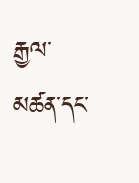རྒྱལ་མཚན་དང་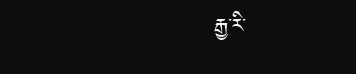རྒྱ་རི་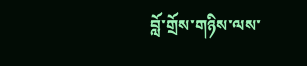བློ་གྲོས་གཉིས་ལས་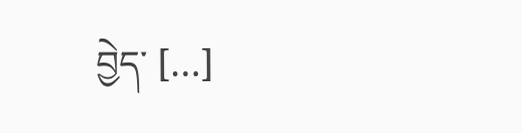བྱེད་ […]